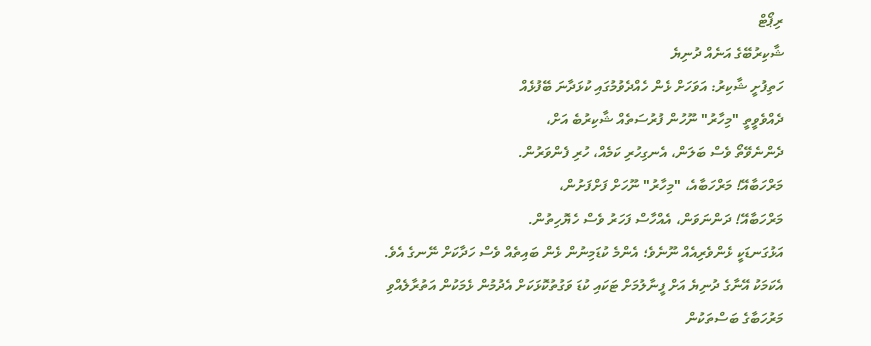ރިޕޯޓް
ޝާކިރުބޭގެ އަނެއް ދުނިޔެ
ހަތިފުށީ ޝާކިރު: އަވަހަށް ޅެން ހެއްދެވުމުގައި ކުޅަދާނަ ބޭފުޅެއް
ދެއްވެވީތީ "މިހާރު" ނޫހުން ފުރުސަތެއް ޝާކިރުބެ އަށް،
ދެންނެވޭތޯ ވެސް ބަލަން، އެނގިހުރި ކަމެއް، ހުރި ފެންވަރުން.
މަރްހަބާއޭ! މަރްހަބާއެ، "މިހާރު" ނޫހަށް ފަށްފަށުން،
މަރްހަބާއޭ! ދަންނަވަން، އެއްހާސް ފަހަރު ވެސް ހެޔޮހިތުން.
އަޅުގަނޑަކީ ޅެންވެރިއެއް ނޫނެވެ؛ އެންމެ ކުޑަމިނުން ޅެން ބައިތެއް ވެސް ހަދާކަށް ނޭނގެ އެވެ. އެކަމަކު އޭނާގެ ދުނިޔެ އަށް ފީނާލުމަށް ޓަކައި ކުޑަ ވަގުތުކޮޅަކަށް އެދުމުން ޅެމަކުން އަތުރާލެއްވި މަރުހަބާގެ ބަސްތަކުން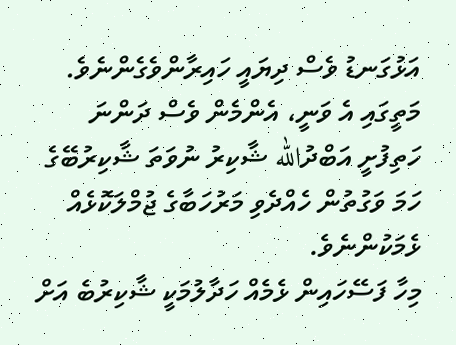އަޅުގަނޑު ވެސް ދިޔައީ ހައިރާންވެގެންނެވެ. މަތީގައި އެ ވަނީ، އެންމެން ވެސް ދަންނަ ހަތިފުށީ އަބްދުالله ޝާކިރު ނުވަތަ ޝާކިރުބޭގެ ހަމަ ވަގުތުން ހެއްދެވި މަރުހަބާގެ ޖުމްލަކޮޅެއް ޅެމަކުންނެވެ.
މިހާ ފަސޭހައިން ޅެމެއް ހަދާލުމަކީ ޝާކިރުބެ އަށް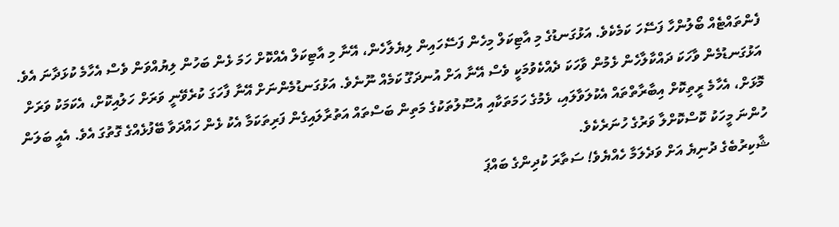ފެންތައްޓެއް ބޯލުންހާ ފަސޭހަ ކަމެކެވެ. އަޅުގަނޑުގެ މި އާޓިކަލް މިހެން ފަސޭހައިން ލިޔެލާހެން، އޭނާ މި އާޓިކަލް އެއްކޮށް ހަމަ ޅެން ބަހުން ލިޔުއްވަން ވެސް އެހާމެ ކުޅަދާނަ އެވެ. އަޅުގަނޑުމެން ވާހަކަ ދައްކާލާހެން ޅެމުން ވާހަކަ ދެއްކެވުމަކީ ވެސް އޭނާ އަށް އުނދަގޫ ކަމެއް ނޫނެވެ. އަޅުގަނޑުމެންނަށް އޭނާ ފާހަގަ ކުރެވޭނީ ވަރަށް ހަލުއިކޮށް، އެކަމަކު ވަރަށް މޮޅަށް، އެހާމެ ރީތިކޮށް އިބާރާތްތައް އެކުލަވާލައި، ޅެމުގެ ހަމަތަކާއި އުސޫލުތަކުގެ މަތިން ބަސްތައް އަތުރާލައިގެން ފަރިތަކަމާ އެކު ޅެން ހައްދަވާ ބޭފުޅެއްގެ ގޮތުގަ އެވެ. އެއީ ބަލަން ހުންނަ މީހަކު ކޮސްކޮށްލާ ވަރުގެ ހުނަރެކެވެ.
ޝާކިރުބެގެ ދުނިޔެ އަށް ވަދެލަމާ ހެއްޔެވެ! ސަތާރަ ކުދިންގެ ބައްޕަ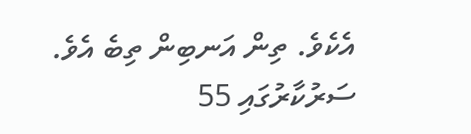އެކެވެ. ތިން އަނބިން ތިބެ އެވެ. ސަރުކާރުގައި 55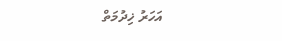އަހަރު ޚިދުމަތް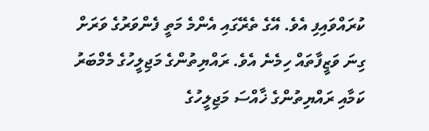ކުރައްވައިފި އެވެ. އޭގެ ތެރޭގައި އެންމެ މަތީ ފެންވަރުގެ ވަރަށް ގިނަ ވަޒީފާތައް ހިމެނެ އެވެ. ރައްޔިތުންގެ މަޖިލީހުގެ މެމްބަރު ކަމާއި ރައްޔިތުންގެ ޚާއްސަ މަޖިލީހުގެ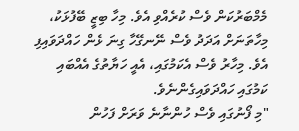މެމްބަރުކަން ވެސް ކުރެއްވި އެވެ. މިހާ ބިޒީ ބޭފުޅަކު، މިހާތަނަށް އަދަދު ވެސް ނޭނގޭހާ ގިނަ ޅެން ހައްދަވައިފި އެވެ. މިހާރު ވެސް އެކަމުގައި، އެއީ ހަޔާތުގެ އެއްބައި ކަމުގައި ހައްދަވައިގެންނެވެ.
"މި ފޯނުގައި ވެސް ހުންނާނެ ވަރަށް ފަހުން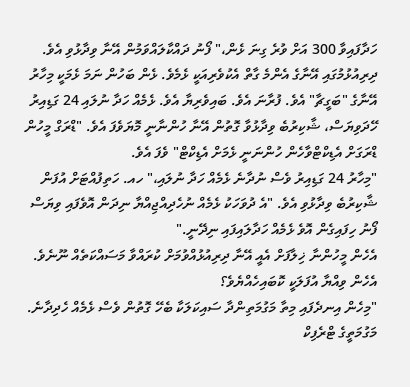ހަދާފައިވާ 300 އަށް ވުރެ ގިނަ ޅެން،" ފޯނު ދައްކާލައްވަމުން އޭނާ ވިދާޅުވި އެވެ.
ދިރިއުޅުމުގައި އޭނާގެ އެންމެ ގާތް އެކުވެރިއަކީ ޅެމެވެ. ޅެން ބަހުން ނަމަ ޅެމަކީ މިހާރު އޭނާގެ "ބަގީޗާ" އެވެ. ފުރާނަ އެވެ. ބައިވެރިޔާ އެވެ. ޅެމެއް ހަދާ ނުލައި 24 ގަޑިއިރު ހޭދަވިޔަސް، ޝާކިރުބެ ވިދާޅުވާ ގޮތުން އޭނާ ހުންނާނީ މޮޔަވެފަ އެވެ. "ޑްރަގް މީހުން ޑްރަގަށް އެޑިކްޓްވާހެން ހުންނަނީ ޅެމަށް އެޑިކްޓް" ވެފަ އެވެ.
"މިހާރު 24 ގަޑިއިރު ވެސް ނުދާނެ ޅެމެއް ހަދާ ނުލައި،" ހއ. ހަތިފުއްޓަށް އުފަން ޝާކިރުބެ ވިދާޅުވި އެވެ. "އެ ދުވަހަކު ޅެމެއް ނުހެދިއްޖިއްޔާ ނިދަން އޮވެފައި ވިޔަސް ފޯނު ހިފައިގެން އޮވެ ޅެމެއް ހަދާލައިފައި ނިދޭނީ."
އެހެން މީހުންނާ ޚިލާފަށް އެއީ އޭނާ ދިރިއުޅުއްވުމަށް ކުރައްވާ މަސައްކަތެއް ނޫނެވެ. އެހެން ވިއްޔާ އުފަލަކީ ކޮބައިހެއްޔެވެ؟
"މިހެން އިނދެފައި މިތާ މަގުމަތިންދާ ސައިކަލަކާ ބެހޭ ގޮތުން ވެސް ޅެމެއް ހެދިދާނެ. މަގުމަތީގެ ޓްރެފިކް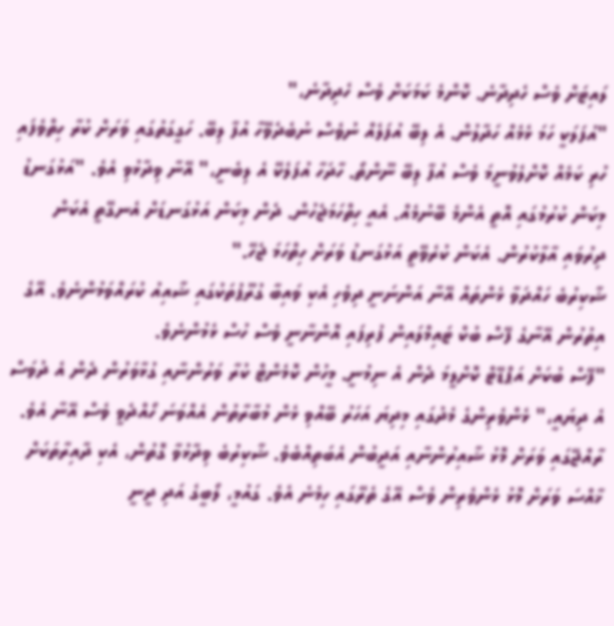ލައިޓަށް ވެސް ހެދިދާނެ. ކޮންމެ ކަމަކަށް ވެސް ހެދިދާނެ،"
"އުފަލަކީ ހަމަ ޅެމެއް ހަދާލުން. އެ ލިބޭ އުފަލެއް ނުވެސް ނުބެދެވޭހާ އުފާ ލިބޭ. ހަގީގަތުގައި ވަރަށް ކުރާ ހިތްވެފައި ހުރި ކަމެއް ކޮށްލެވުނީމަ ވެސް އުފާ ލިބޭ ނޫންތޯ. ހާދަހާ އުފަލެކޭ އެ ލިބެނީ،" އޭނާ ވިދާޅުވި އެވެ. "އަޅުގަނޑު މިކަން ކުރުމުގައި އޮތީ އެންމެ ބޭނުމެއް. އެއީ ހިތްހަމަޖެހުން. ދެން މިކަން އަޅުގަނޑަށް އެނގޭތީ އެކަން ދިރުވައި އާލާކުރުން. އެކަން ކުރެވޭތީ އަޅުގަނޑު ވަރަށް ހިތްހަމަ ޖެހޭ."
ޝާކިރުބެ ހައްދަވާ ޅެންތައް އޭނާ އަންނަނީ ދިވެހި އެކި ވައިބާ ގުރޫޕުތަކުގައި ޝާއިއު ކުރައްވަމުންނެވެ. އޭގެ އިތުރުން އޭނާގެ ފޭސް ބުކް ޓައިމްލައިން ފުރިފައި އޮންނާނީ ވެސް ހުސް ޅެމުންނެވެ.
"ފޭސް ބުކަށް އަޕްޑޭޓް ކޮށްލީމަ ދެން އެ ނިމުނީ. މީހުން ކޮމެންޓް ކުރާ ވަރުންނާއި ގުޅާވަރުން ދެން އެ ދުވަސް އެ ދިޔައީ،" ޅެންވެރިންގެ މެދުގައި މިދިޔަ އަހަރު ބޭއްވި ޅެން މުބާރާތުން އެއްވަނަ ހޯއްދެވީ ވެސް އޭނާ އެވެ.
ރާއްޖޭގައި ވަރަށް މޮޅު ޝާއިރުންނާއި އަދީބުން އެބަތިއްބެވެ. ޝާކިރުބެ ވިދާޅުވާ ގޮތުން، އެކި ދާއިރާތަކަށް ޚާއްސަ ވަރަށް މޮޅު ޅެންވެރިން ވެސް އޭގެ ތެރޭގައި ހިމެނެ އެވެ. ގައުމީ، ލޯބީގެ އަދި ދީނީ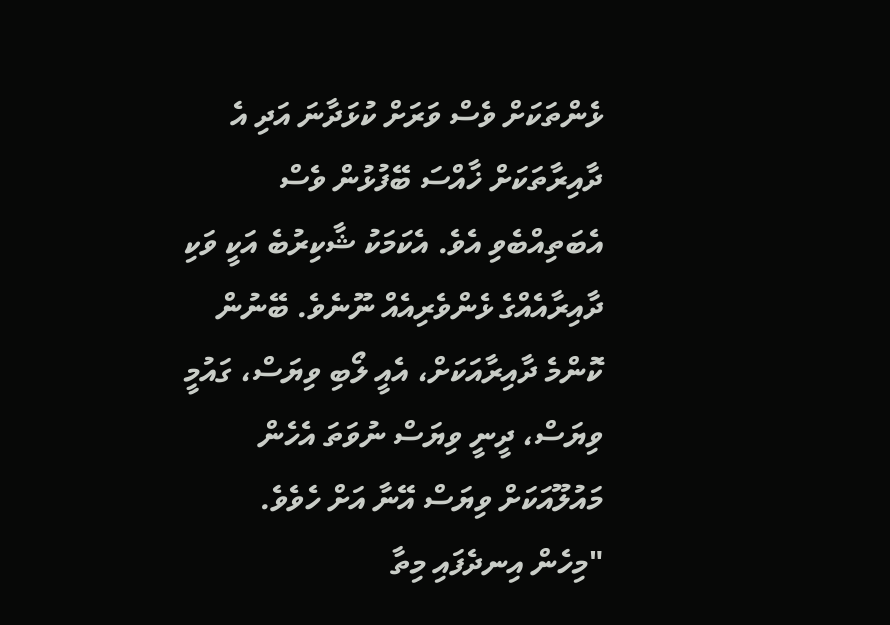ޅެންތަކަށް ވެސް ވަރަށް ކުޅަދާނަ އަދި އެ ދާއިރާތަކަށް ޚާއްސަ ބޭފުޅުން ވެސް އެބަތިއްބެވި އެވެ. އެކަމަކު ޝާކިރުބެ އަކީ ވަކި ދާއިރާއެއްގެ ޅެންވެރިއެއް ނޫނެވެ. ބޭނުން ކޮންމެ ދާއިރާއަކަށް، އެއީ ލޯބި ވިޔަސް، ގައުމީ ވިޔަސް، ދީނީ ވިޔަސް ނުވަތަ އެހެން މައުލޫއަކަށް ވިޔަސް އޭނާ އަށް ހެވެވެ.
"މިހެން އިނދެފައި މިތާ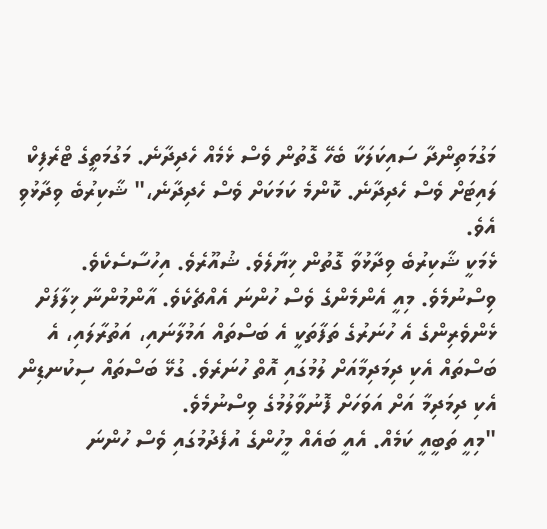މަގުމަތިންދާ ސައިކަލަކާ ބެހޭ ގޮތުން ވެސް ޅެމެއް ހެދިދާނެ. މަގުމަތީގެ ޓްރެފިކް ލައިޓަށް ވެސް ހެދިދާނެ. ކޮންމެ ކަމަކަށް ވެސް ހެދިދާނެ،" ޝާކިރުބެ ވިދާޅުވި އެވެ.
ޅެމަކީ ޝާކިރުބެ ވިދާޅުވާ ގޮތުން ޚިޔާލެވެ. ޝުއޫރެވެ. އިހުސާސެކެވެ. ވިސްނުމެވެ. މިއީ އެންމެންގެ ވެސް ހުންނަ އެއްޗެކެވެ. އާންމުންނާ ޚިލާފަށް ޅެންވެރިންގެ އެ ހުނަރުގެ ތަފާތަކީ އެ ބަސްތައް އަމުލާނައި، އަތުރާލައި، އެ ބަސްތައް އެކި ދިމަދިމާއަށް ލުމުގައި އޮތް ހުނަރެވެ. ގުޅޭ ބަސްތައް ސިކުނޑިން އެކި ދިމަދިމާ އަށް އަވަހަށް ފޮނުވާލުމުގެ ވިސްނުމެވެ.
"މިއީ ތަބީއީ ކަމެއް. އެއީ ބައެއް މީހުންގެ އުފެދުމުގައި ވެސް ހުންނަ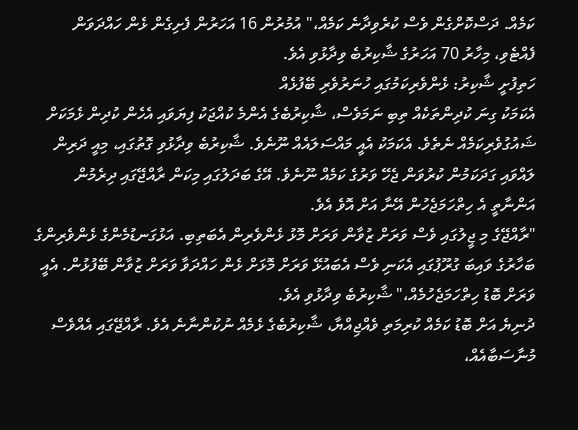ކަމެއް. ދަސްކޮށްގެން ވެސް ކުރެވިދާނެ ކަމެއް،" އުމުރުން 16 އަހަރުން ފެށިގެން ޅެން ހައްދަވަން ފެއްޓެވި، މިހާރު 70 އަހަރުގެ ޝާކިރުބެ ވިދާޅުވި އެވެ.
ހަތިފުށީ ޝާކިރު: ޅެންވެރިކަމުގައި ހުނަރުވެރި ބޭފުޅެއް
އެކަމަކު ގިނަ ކުދިންތަކެއް ތިބި ނަމަވެސް، ޝާކިރުބެގެ އެންމެ ކުއްޖަކު ފިޔަވައި އެހެން ކުދިން ޅެމަކަށް ޝައުގުވެރިކަމެއް ނެތެވެ. އެކަމަކު އެއީ މައްސަލައެއް ނޫނެވެ. ޝާކިރުބެ ވިދާޅުވި ގޮތުގައި، މިއީ ދަރިން ލައްވައި ގަދަކަމުން ކުރުވަން ޖެހޭ ވަރުގެ ކަމެއް ނޫނެވެ. އޭގެ ބަދަލުގައި މިކަން ރާއްޖޭގައި ދިރެމުން އަންނާތީ އެ ހިތްހަމަޖެހުން އޭނާ އަށް އޮވެ އެވެ.
"ރާއްޖޭގެ މި ޖީލުގައި ވެސް ވަރަށް ޒުވާން ވަރަށް މޮޅު ޅެންވެރިން އެބަތިބި. އަޅުގަނޑުމެންގެ ޅެންވެރިންގެ ބަހާރުގެ ވައިބަ ގުރޫޕުގައި އެކަނި ވެސް އެބައުޅޭ ވަރަށް މޮޅަށް ޅެން ހައްދަވާ ވަރަށް ޒުވާން ބޭފުޅުން. އެއީ ވަރަށް ބޮޑު ހިތްހަމަޖެހުމެއް،" ޝާކިރުބެ ވިދާޅުވި އެވެ.
ދުނިޔެ އަށް ބޮޑު ކަމެއް ކުރިމަތި ވެއްޖިއްޔާ، ޝާކިރުބެގެ ޅެމެއް ނުކުންނާނެ އެވެ. ރާއްޖޭގައި އެއްވެސް މުނާސަބާއެއް،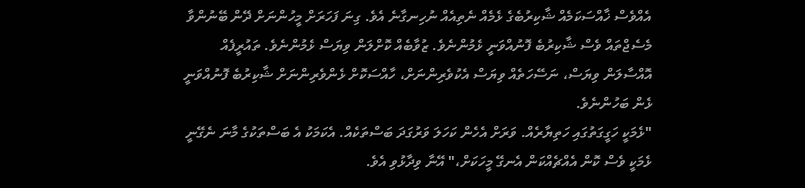އެއްވެސް ޚާއްސަކަމެއް ޝާކިރުބެގެ ޅެމެއް ނެތިއެއް ނުހިނގާނެ އެވެ. ގިނަ ފަހަރަށް މީހުންނަށް ދޭން ބޭނުންވާ މެސެޖްތައް ވެސް ޝާކިރުބެ ފޮނުއްވަނީ ޅެމުންނެވެ. ޒުވާބެއް ކޮށްލަން ވިޔަސް ޅެމުންނެވެ. ތައުރީފެއް އޮއްސާލަން ވިޔަސް، ނަސޭހަތެއް ވިޔަސް އެކުވެރިންނަށް، ހާއްސަކޮށް ޅެންވެރިންނަށް ޝާކިރުބެ ފޮނުއްވަނީ ޅެން ބަހުންނެވެ.
"ޅެމަކީ ހަގީގަތުގައި ހަތިޔާރެއް. ވަރަށް އެހެން ކަހަލަ ވަރުގަދަ ބަސްތަކެއް. އެކަމަކު އެ ބަސްތަކުގެ މާނަ ނެގޭނީ ޅެމަކީ ވެސް ކޮން އެއްޗެއްކަން އެނގޭ މީހަކަށް،" އޭނާ ވިދާޅުވި އެވެ.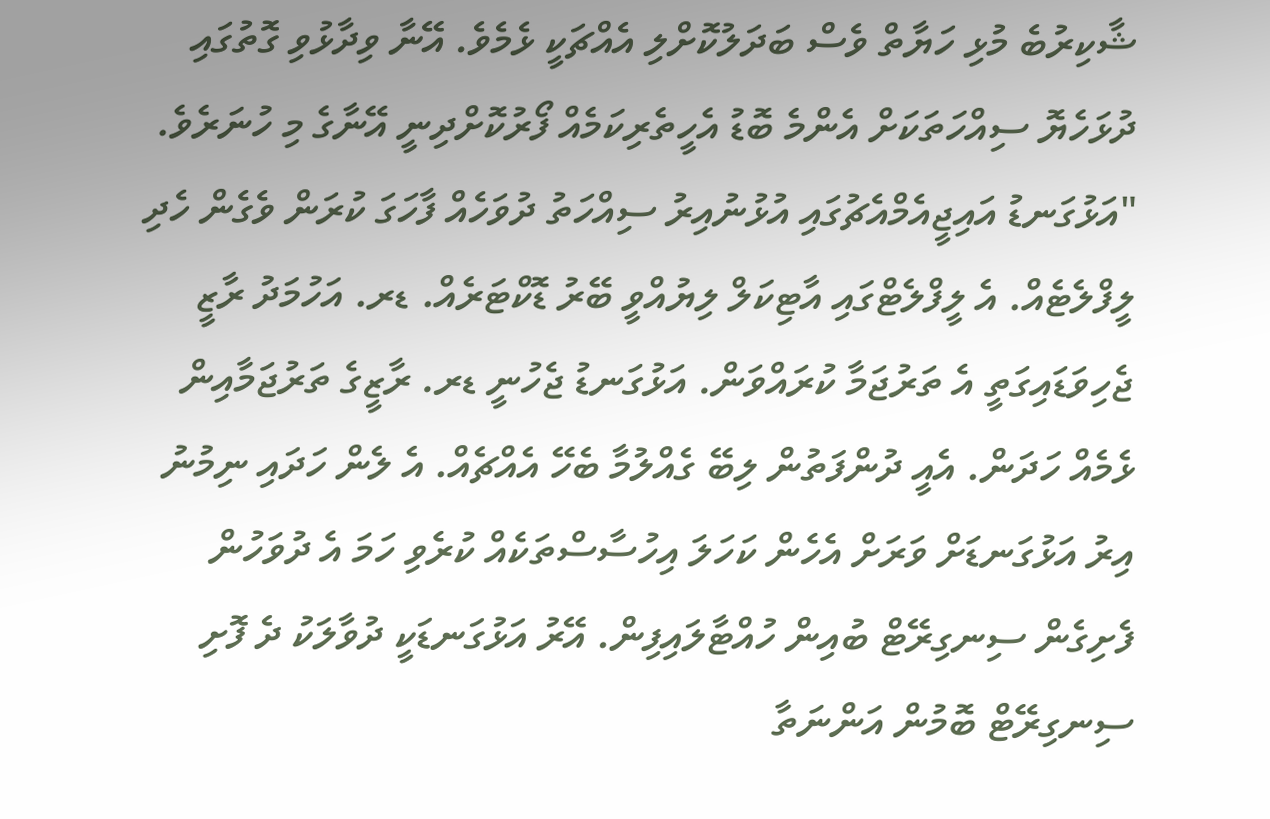ޝާކިރުބެ މުޅި ހަޔާތް ވެސް ބަދަލުކޮށްލި އެއްޗަކީ ޅެމެވެ. އޭނާ ވިދާޅުވި ގޮތުގައި ދުޅަހެޔޮ ސިއްހަތަކަށް އެންމެ ބޮޑު އެހީތެރިކަމެއް ފޯރުކޮށްދިނީ އޭނާގެ މި ހުނަރެވެ.
"އަޅުގަނޑު އައިޖީއެމްއެޗުގައި އުޅުނުއިރު ސިއްހަތު ދުވަހެއް ފާހަގަ ކުރަން ވެގެން ހެދި ލީފްލެޓެއް. އެ ލީފްލެޓްގައި އާޓިކަލް ލިޔުއްވީ ބޭރު ޑޮކްޓަރެއް. ޑރ. އަހުމަދު ރާޒީ ޖެހިވަޑައިގަތީ އެ ތަރުޖަމާ ކުރައްވަން. އަޅުގަނޑު ޖެހުނީ ޑރ. ރާޒީގެ ތަރުޖަމާއިން ޅެމެއް ހަދަން. އެއީ ދުންފަތުން ލިބޭ ގެއްލުމާ ބެހޭ އެއްޗެއް. އެ ލެން ހަދައި ނިމުނު އިރު އަޅުގަނޑަށް ވަރަށް އެހެން ކަހަލަ އިހުސާސްތަކެއް ކުރެވި ހަމަ އެ ދުވަހުން ފެށިގެން ސިނގިރޭޓް ބުއިން ހުއްޓާލައިފިން. އޭރު އަޅުގަނޑަކީ ދުވާލަކު ދެ ފޮށި ސިނގިރޭޓް ބޮމުން އަންނަތާ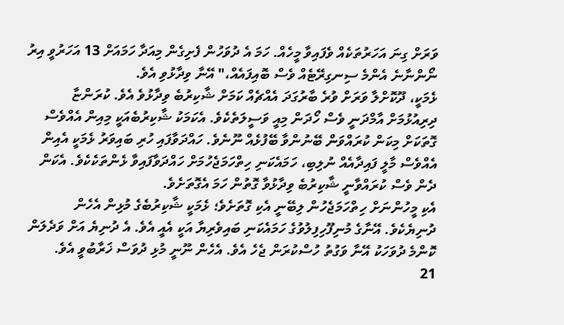ވަރަށް ގިނަ އަހަރުތަކެއް ވެފައިވާ މީހެއް. ހަމަ އެ ދުވަހުން ފެށިގެން މިއަދާ ހަމައަށް 13 އަހަރުވީ އިރު ނޯންނާނެ އެންމެ ސިނގިރޭޓެއް ވެސް ބޮއިފައެއް،" އޭނާ ވިދާޅުވި އެވެ.
ޅެމަކީ، ދޫކޮށްލާ ވަރަށް ވުރެ ބާރުގަދަ އެއްޗެއް ކަމަށް ޝާކިރުބެ ވިދާޅުވެ އެވެ. ކުރަންޏާ ދިރިއުޅުމަށް އާމްދަނީ ވެސް ހޯދަން މިއީ ވަސީލަތެކެވެ. އެކަމަކު ޝާކިރުބެއަކީ މިއިން އެއްވެސް ގޮތަކަށް މިކަން ކުރައްވަން ބޭނުންވާ ބޭފުޅެއް ނޫނެވެ. ހައްދަވާފައި ހުރި ބައިވަރު ޅެމަކީ އެއިން އެއްވެސް މާލީ ފައިދާއެއް ނުލިބި، ހަމައެކަނި ހިތްހަމަޖެހުމަށް ހައްދަވާފައިވާ ޅެންތަކެކެވެ. އެކަން ދެން ވެސް ކުރައްވާނީ ޝާކިރުބެ ވިދާޅުވާ ގޮތުން ހަމަ އެގޮތަށެވެ.
އެކި މީހުންނަށް ހިތްހަމަޖެހުން ލިބޭނީ އެކި ގޮތަށެވެ؛ ޅެމަކީ ޝާކިރުބެގެ މުޅިން އެހެން ދުނިޔެކެވެ. އޭނާގެ މުނިފޫހިފިލުވުގެ ހަމައެކަނި ބައިވެރިޔާ އަކީ އެއީ އެވެ. އެ ދުނިޔެ އަށް ވަދެލަން ކޮންމެ ދުވަހަކު އޭނާ ވަގުތު ހުސްކުރަން ޖެހެ އެވެ. އެހެން ނޫނީ މުޅި ދުވަސް ޚަރާބުވީ އެވެ.
21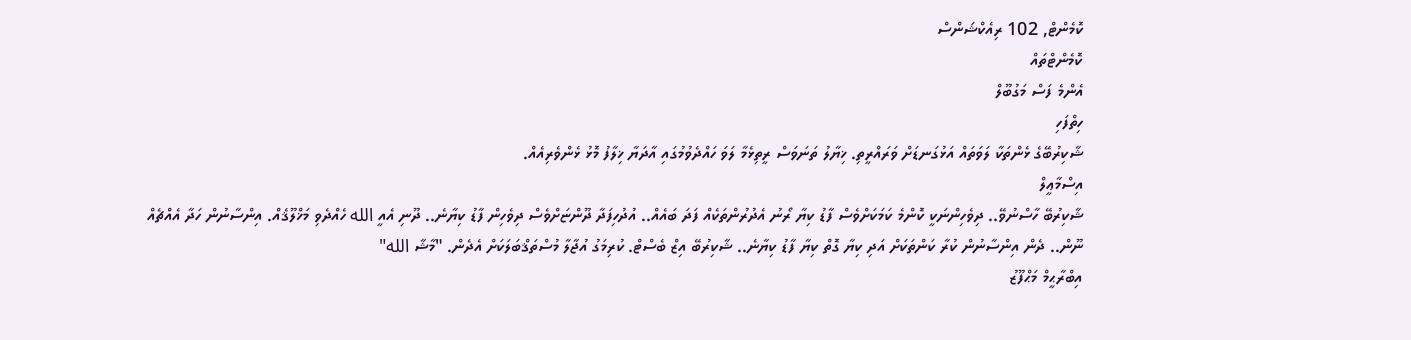ކޮމެންޓް, 102 ރިއެކްޝަންސް
ކޮމެންޓްތައް
އެންމެ ފަސް މަގުބޫލް
ހިތްފަހި
ޝާކިރުބޭގެ ޅެންތަކާ ލަވަތައް އަޅުގަނޑަށް ވަރައްރީތި. ޚިޔާލު ތަނަވަސް ރީތިޅެމާ ލަވަ ހައްދެވުމުގައި އާދަޔާ ޚިލާފު މޮޅު ޅެންވެރިއެއް.
އިސްމާޢީލް
ޝާކިރުބޭ ހާސްނުވޭ.. ދިވެހިންނަކީ ކޮންމެ ކަމަކަށްވެސް ފާޑު ކިޔާ ރޯނު އެދުރުންތަކެއް ފަދަ ބައެއް.. އުދުހިފަދާ ދޫންޏަށްވެސް ދިވެހިން ފާޑު ކިޔާނެ.. ދޫނި އެއީ الله ހެއްދެވި މަޚްލޫޤެއް. އިންސާނުން ހަދާ އެއްޗެއް ނޫން.. ދެން އިންސާނުން ކުރާ ކަންތަކަށް އަދި ކިޔާ ގޮތް ކިޔާ ފާޑު ކިޔާނެ.. ޝާކިރުބޭ އިޒް ބެސްޓް. ކުރިމަގު އުޖާލާ މުސްތަޤްބަލަކަށް އެދެން. "މާޝާ الله"
އިބްރާޙީމް މަޙްފޫޒު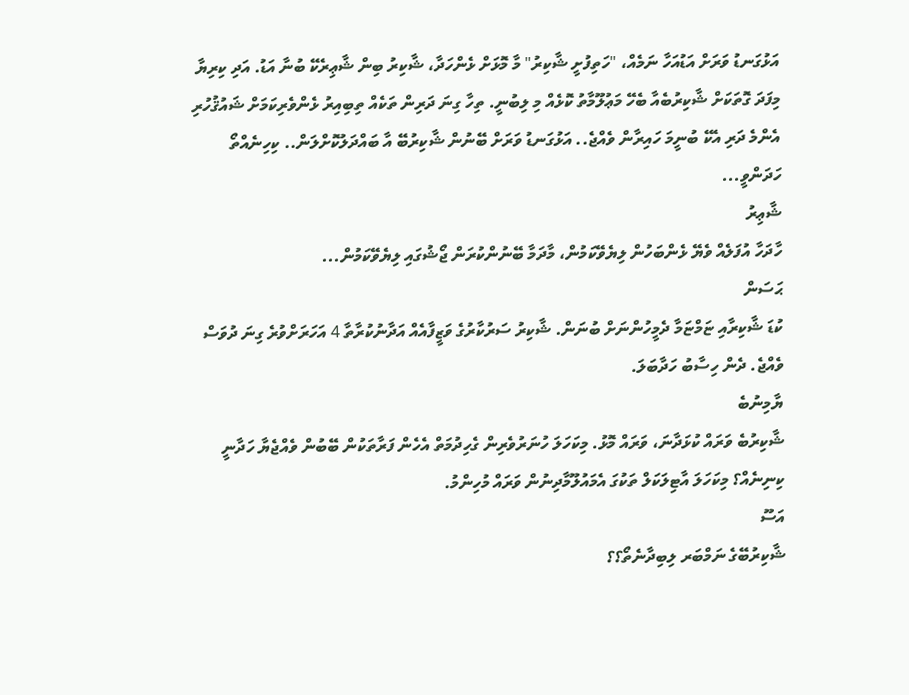އަޅުގަނޑު ވަރަށް އަޑުއަހާ ނަމެއް، "ހަތިފުށީ ޝާކިރު" މާ މޮޅަށް ޅެންހަދާ، ޝާކިރު ބިން ޝާޢިރެކޭ ބުނާ އަޑު. އަދި ކިރިޔާ މިފަދަ ގޮތަކަށް ޝާކިރުބެއާ ބެހޭ މަޢުލޫމާތު ކޮޅެއް މި ލިބުނީ. ތިހާ ގިނަ ދަރިން ތަކެއް ތިބިއިރު ޅެންވެރިކަމަށް ޝައުޤުހުރި އެންމެ ދަރި އެކޭ ބުނީމަ ހައިރާން ވެއްޖެ.. އަޅުގަނޑު ވަރަށް ބޭނުން ޝާކިރުބޭ އާ ބައްދަލުކޮށްލަން.. ކިހިނެއްތޯ ހަދަންވީ...
ޝާޢިރު
ހާދަހާ އުފަލެއް ވެޔޭ ޅެންބަހުން ލިޔެވޭކަމުން، މާދަމާ ބޭނުންކުރަން ޖޯޝުގައި ލިޔެވޭކަމުން...
ޙަސަން
ކުޑަ ޝާކިރާއި ޏަމްޏަމާ ދެމީހުންނަށް ބުނަން. ޝާކިރު ސަރުކާރުގެ ވަޒީފާއެއް އަދާނުކުރާތާ 4 އަހަރަށްވުރެ ގިނަ ދުވަސް ވެއްޖެ. ދެން ހިސާބު ހަދާބަލަ.
ޔާމިނުބެ
ޝާކިރުބެ ވަރައް ކުޅަދާނަ، ވަރައް މޮޅު. މިކަހަލަ ހުނަރުވެރިން ގެހިދުމަތް އެހެން ފަރާތަކުން ބޭބުން ވެއްޖެޔާ ހަދާނީ ކިނިނެއް؟ މިކަހަލަ އާޓިލަކަލް ތަކުގަ އެމައުލޫމާދިނުން ވަރައް މުހިންމު.
އަސޫ
ޝާކިރުބޭގެ ނަމްބަރ ލިބިދާނެތޯ؟؟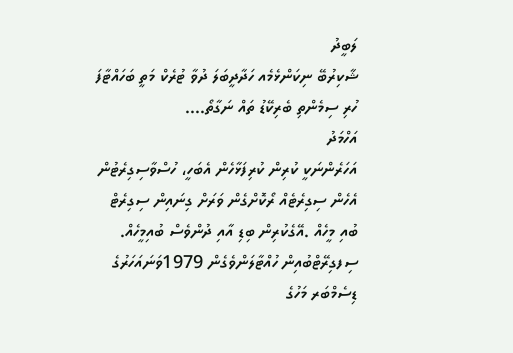ލަބީދު
ޝާކިރުބޭ ނިކަންޅެމެއ ހަދާދީބަލަ ދުވާ ޓުރެކް މަތީ ބަހައްޓާފަ ހުރި ސިމެންތި ބެރިކޭޑު ތައް ނަގާތޯ....
އަހްމަދު
އަހަރެންނަކީ ކުރިން ކުރިފަޅާހެން އެބަހީ، ހުސްވާސިގިރެޓުން އެހެން ސިގިރެޓެއް ރޯކޮށްގެން ވަރަށް ގިނައިން ސިގިރެޓް ބުއި މީހެއް .އޭގެކުރިން ބިޑި އާއި ދުންވެސް ބުއިމީހެއް. ސިފގިރޭޓްބުއިން ހުއްޓާލަންވެގެން 1979ވަނައަހަރުގެ ޑިސެމްބަރ މަހުގެ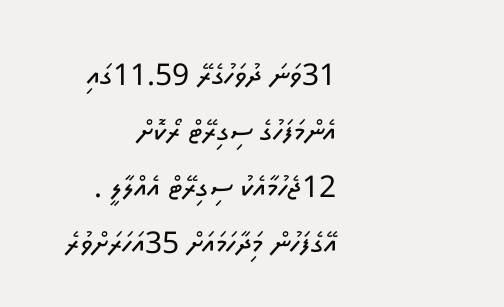31ވަނަ ދުވަހުގެރޭ 11.59ގައި އެންމަފަހުގެ ސިގިރޭޓް ރޯކޮށް 12ޖެހުމާއެކު ސިގިރޭޓް އެއްލާލީ . އޭގެފަހުން މިަދާހަމައަށް 35އަހަރަށްވުރެ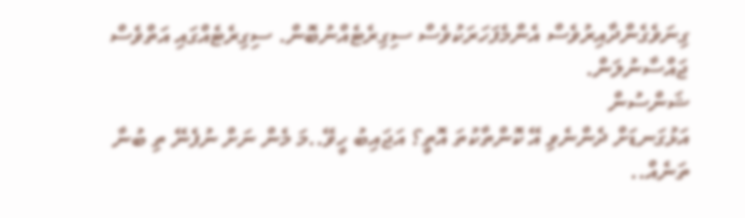ގިނަވެގެންދާއިރުވެސް އެންމެފަހަރަކުވެސް ސިގިރެޓެއްނުބޮން. ސިގިރެޓެއްގައި އަތްވެސް ޖައްސާނުލަން.
ޝަންސުން
އަޅުގަނޑަށް ދެންނެވި އޭ ކޮންތާކުތަ އޮތީ؟ އަޖައިބު ހީވޭ..މަ މެން ނަށް ނުފެނޭ ތި ބުނާ ތަނެއް..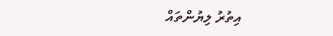އިތުރު ލިޔުންތައް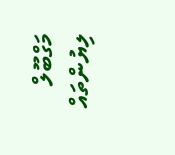މަގްބޫލް ލިޔުންތައް